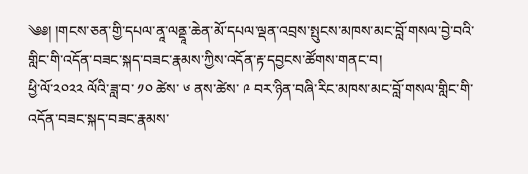༄༅། །གངས་ཅན་གྱི་དཔལ་ནཱ་ལནྡཱ་ཆེན་མོ་དཔལ་ལྡན་འབྲས་སྤུངས་མཁས་མང་བློ་གསལ་བྱེ་བའི་གླིང་གི་འདོན་བཟང་སྐད་བཟང་རྣམས་ཀྱིས་འདོན་རྟ་དབྱངས་ཚོགས་གནང་བ།
ཕྱི་ལོ་༢༠༢༢ ལོའི་ཟླ་བ་ ༡༠ ཚེས་ ༦ ནས་ཚེས་ ༩ བར་ཉིན་བཞི་རིང་མཁས་མང་བློ་གསལ་གླིང་གི་འདོན་བཟང་སྐད་བཟང་རྣམས་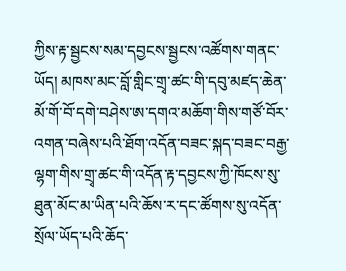ཀྱིས་རྟ་སྦྱངས་སམ་དབྱངས་སྦྱངས་འཚོགས་གནང་ཡོད། མཁས་མང་བློ་གླིང་གྲྭ་ཚང་གི་དབུ་མཛད་ཆེན་མོ་གོ་བོ་དགེ་བཤེས་ཨ་དགའ་མཆོག་གིས་གཙོ་བོར་འགན་བཞེས་པའི་ཐོག་འདོན་བཟང་སྐད་བཟང་བརྒྱ་ལྷག་གིས་གྲྭ་ཚང་གི་འདོན་རྟ་དབྱངས་ཀྱི་ཁོངས་སུ་ཐུན་མོང་མ་ཡིན་པའི་ཆོས་ར་དང་ཚོགས་སུ་འདོན་སྲོལ་ཡོད་པའི་ཆོད་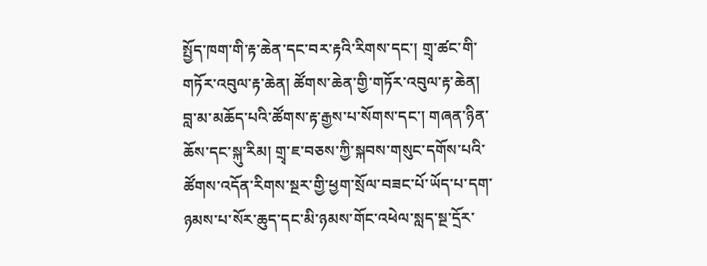སྤྱོད་ཁག་གི་རྟ་ཆེན་དང་བར་རྟའི་རིགས་དང་། གྲྭ་ཚང་གི་གཏོར་འབུལ་རྟ་ཆེན། ཚོགས་ཆེན་གྱི་གཏོར་འབུལ་རྟ་ཆེན། བླ་མ་མཆོད་པའི་ཚོགས་རྟ་རྒྱས་པ་སོགས་དང་། གཞན་ཉིན་ཆོས་དང་སྐུ་རིམ། གྲྭ་ཇ་བཅས་ཀྱི་སྐབས་གསུང་དགོས་པའི་ཚོགས་འདོན་རིགས་སྔར་གྱི་ཕྱག་སྲོལ་བཟང་པོ་ཡོད་པ་དག་ཉམས་པ་སོར་ཆུད་དང་མི་ཉམས་གོང་འཕེལ་སླད་སྔ་དྲོར་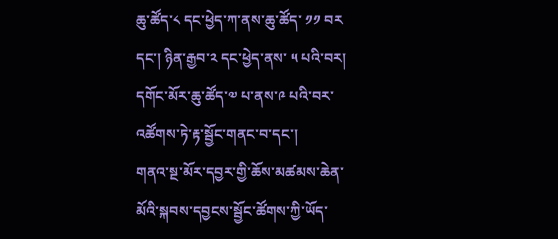ཆུ་ཚོད་༨ དང་ཕྱེད་ཀ་ནས་ཆུ་ཚོད་ ༡༡ བར དང་། ཉིན་རྒྱབ་༢ དང་ཕྱེད་ནས་ ༥ པའི་བར། དགོང་མོར་ཆུ་ཚོད་༧ པ་ནས་༩ པའི་བར་འཚོགས་ཏེ་རྟ་སྦྱོང་གནང་བ་དང་།
གནའ་སྔ་མོར་དབྱར་གྱི་ཆོས་མཚམས་ཆེན་མོའི་སྐབས་དབྱངས་སྦྱོང་ཚོགས་ཀྱི་ཡོད་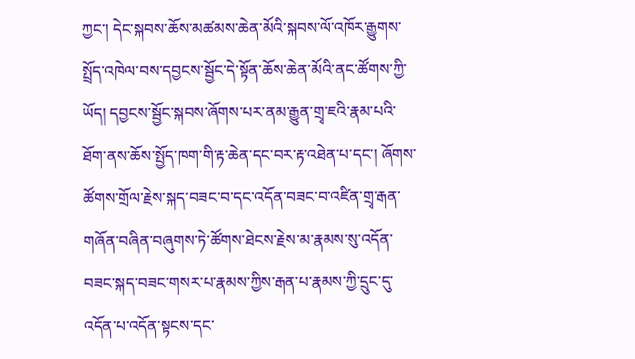ཀྱང་། དེང་སྐབས་ཆོས་མཚམས་ཆེན་མོའི་སྐབས་ལོ་འཁོར་རྒྱུགས་སྤྲོད་འཁེལ་བས་དབྱངས་སྦྱོང་དེ་སྟོན་ཆོས་ཆེན་མོའི་ནང་ཚོགས་ཀྱི་ཡོད། དབྱངས་སྦྱོང་སྐབས་ཞོགས་པར་ནམ་རྒྱུན་གྲྭ་ཇའི་རྣམ་པའི་ཐོག་ནས་ཆོས་སྤྱོད་ཁག་གི་རྟ་ཆེན་དང་བར་རྟ་འཐེན་པ་དང་། ཞོགས་ཚོགས་གྲོལ་རྗེས་སྐད་བཟང་བ་དང་འདོན་བཟང་བ་འཛིན་གྲྭ་རྒན་གཞོན་བཞིན་བཞུགས་ཏེ་ཚོགས་ཐེངས་རྗེས་མ་རྣམས་སུ་འདོན་བཟང་སྐད་བཟང་གསར་པ་རྣམས་ཀྱིས་རྒན་པ་རྣམས་ཀྱི་དྲུང་དུ་འདོན་པ་འདོན་སྟངས་དང་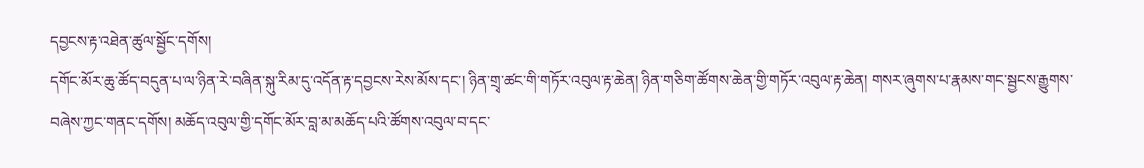དབྱངས་རྟ་འཐེན་ཚུལ་སྦྱོང་དགོས།
དགོང་མོར་ཆུ་ཚོད་བདུན་པ་ལ་ཉིན་རེ་བཞིན་སྐུ་རིམ་དུ་འདོན་རྟ་དབྱངས་རེས་མོས་དང་། ཉིན་གྲྭ་ཚང་གི་གཏོར་འབུལ་རྟ་ཆེན། ཉིན་གཅིག་ཚོགས་ཆེན་གྱི་གཏོར་འབུལ་རྟ་ཆེན། གསར་ཞུགས་པ་རྣམས་གང་སྦྱངས་རྒྱུགས་བཞེས་ཀྱང་གནང་དགོས། མཆོད་འབུལ་གྱི་དགོང་མོར་བླ་མ་མཆོད་པའི་ཚོགས་འབུལ་བ་དང་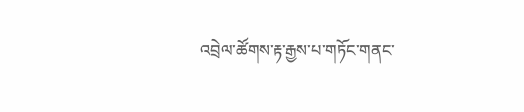འབྲེལ་ཚོགས་རྟ་རྒྱས་པ་གཏོང་གནང་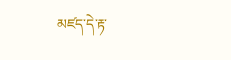མཛད་དེ་རྟ་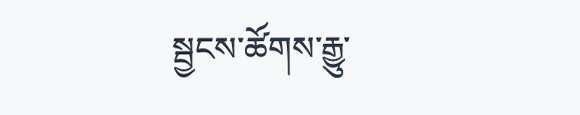སྦྱངས་ཚོགས་རྒྱུ་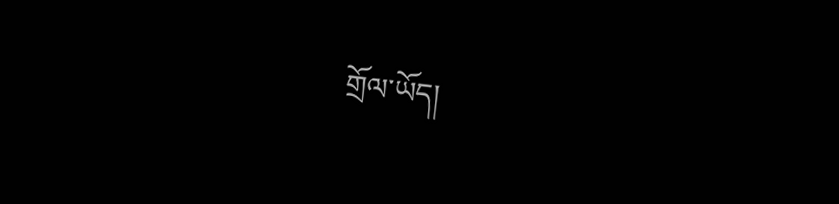གྲོལ་ཡོད།